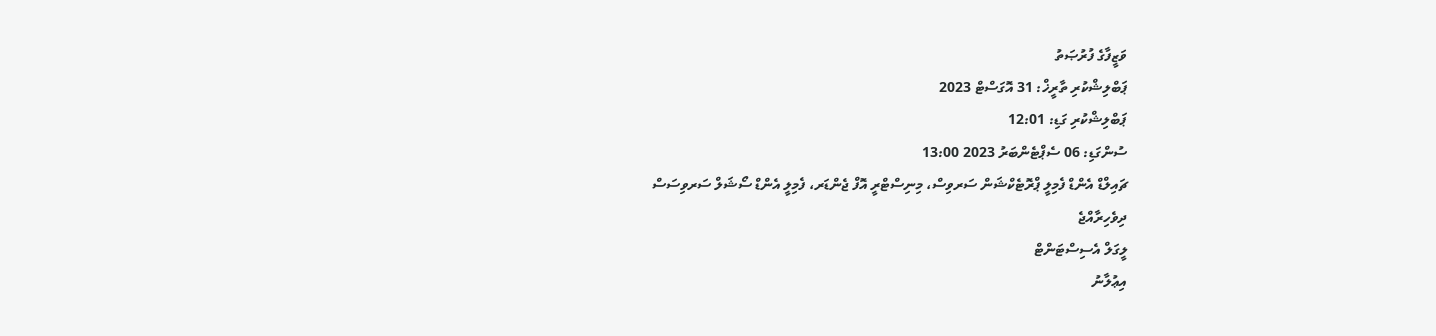ވަޒީފާގެ ފުރުޞަތު
ޕަބްލިޝްކުރި ތާރީޚް: 31 އޮގަސްޓް 2023
ޕަބްލިޝްކުރި ގަޑި: 12:01
ސުންގަޑި: 06 ސެޕްޓެންބަރު 2023 13:00
ޗައިލްޑް އެންޑް ފެމިލީ ޕްރޮޓެކްޝަން ސަރވިސް، މިނިސްޓްރީ އޮފް ޖެންޑަރ، ފެމިލީ އެންޑް ސޯޝަލް ސަރވިސަސް
ދިވެހިރާއްޖެ
ލީގަލް އެސިސްޓަންޓް
އިޢުލާނު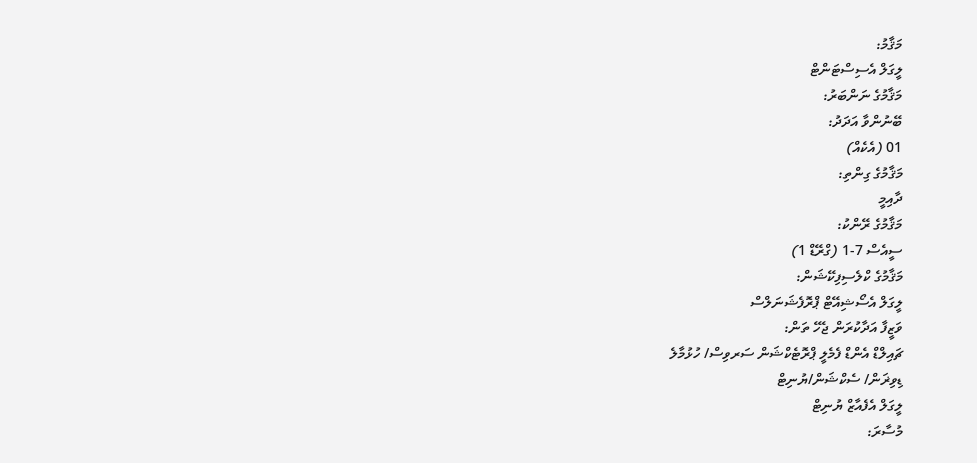މަޤާމު:
ލީގަލް އެސިސްޓަންޓް
މަޤާމުގެ ނަންބަރު:
ބޭނުންވާ އަދަދު:
01 (އެކެއް)
މަޤާމުގެ ގިންތި:
ދާއިމީ
މަޤާމުގެ ރޭންކު:
ސީއެސް 7-1 (ގްރޭޑް 1)
މަޤާމުގެ ކްލެސިފިކޭޝަން:
ލީގަލް އެސޯޝިއޭޓް ޕްރޮފެޝަނަލްސް
ވަޒީފާ އަދާކުރަން ޖެހޭ ތަން:
ޗައިލްޑް އެންޑް ފެމެލީ ޕްރޮޓެކްޝަން ސަރވިސް/ ހުޅުމާލެ
ޑިވިޜަން/ ސެކްޝަން/ޔުނިޓް
ލީގަލް އެފެއާޒް ޔުނިޓް
މުސާރަ: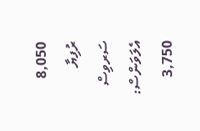8,050 ރުފިޔާ
ސަރވިސް އެލަވަންސް:
3,750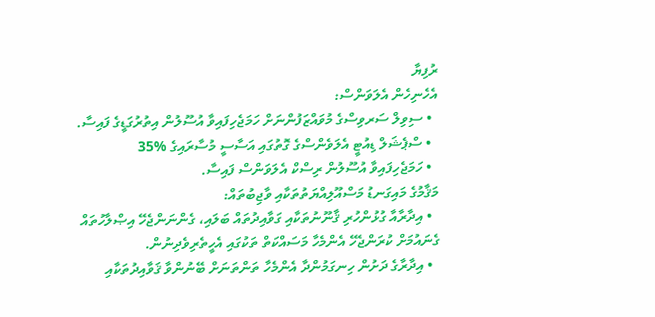ރުފިޔާ
އެހެނިހެން އެލަވަންސް:
  • ސިވިލް ސަރވިސްގެ މުވައްޒަފުންނަށް ހަމަޖެހިފައިވާ އުސޫލުން އިތުރުގަޑީގެ ފައިސާ.
  • ސްޕެޝަލް ޑިއުޓީ އެލަވެންސްގެ ގޮތުގައި އަސާސީ މުސާރައިގެ %35
  • ހަމަޖެހިފައިވާ އުސޫލުން ރިސްކް އެލަވަންސް ފައިސާ.
މަޤާމުގެ މައިގަނޑު މަސްއޫލިއްޔަތުތަކާއި ވާޖިބުތައް:
  • އިދާރާއާ ގުޅުންހުރި ޤާނޫނުތަކާއި ގަވާއިދުތައް ބަލައި، ގެންނަންޖެހޭ އިޞްލާހުތައް ގެނައުމަށް ކުރަންޖެހޭ އެންމެހާ މަސައްކަތް ތަކުގައި އެހީތެރިވެދިނުން.
  • އިދާރާގެ ދަށުން ހިނގަމުންދާ އެންމެހާ ތަންތަނަށް ބޭނުންވާ ޤަވާއިދުތަކާއި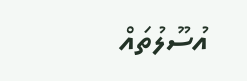އުސޫލުތައް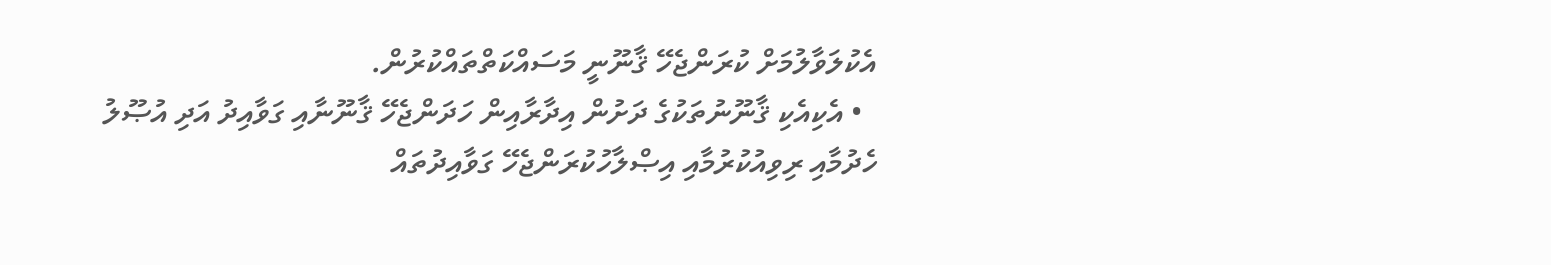އެކުލަވާލުމަށް ކުރަންޖެހޭ ޤާނޫނީ މަސައްކަތްތައްކުރުން.
  • އެކިއެކި ޤާނޫނުތަކުގެ ދަށުން އިދާރާއިން ހަދަންޖެހޭ ޤާނޫނާއި ގަވާއިދު އަދި އުޞޫލު ހެދުމާއި ރިވިއުކުރުމާއި އިޞްލާހުކުރަންޖެހޭ ގަވާއިދުތައް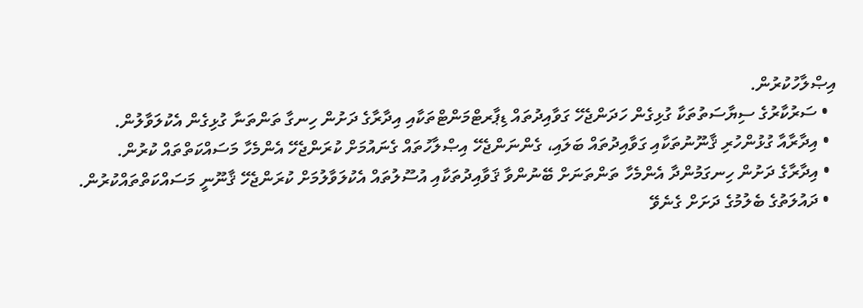އިޞްލާހުކުރުން.
  • ސަރުކާރުގެ ސިޔާސަތުތަކާ ގުޅިގެން ހަދަންޖެހޭ ގަވާއިދުތައް ޑިޕާރޓްމަންޓްތަކާއި އިދާރާގެ ދަށުން ހިނގާ ތަންތަނާ ގުޅިގެން އެކުލަވާލުން.
  • އިދާރާއާ ގުޅުންހުރި ޤާނޫނުތަކާއި ގަވާއިދުތައް ބަލައި، ގެންނަންޖެހޭ އިޞްލާހުތައް ގެނައުމަށް ކުރަންޖެހޭ އެންމެހާ މަސައްކަތްތައް ކުރުން.
  • އިދާރާގެ ދަށުން ހިނގަމުންދާ އެންމެހާ ތަންތަނަށް ބޭނުންވާ ޤަވާއިދުތަކާއި އުސޫލުތައް އެކުލަވާލުމަށް ކުރަންޖެހޭ ޤާނޫނީ މަސައްކަތްތައްކުރުން.
  • ދައުލަތުގެ ބެލުމުގެ ދަށަށް ގެނެވޭ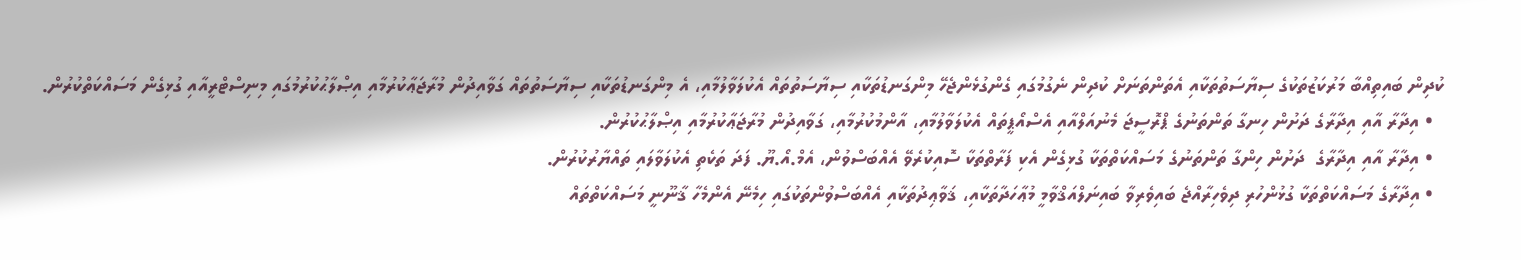ކުދިން ބައިތިއްބާ މަރުކަޒުތަކުގެ ސިޔާސަތުތަކާއި އެތަންތަނަށް ކުދިން ނެގުމުގައި ގެންގުޅެންޖެހޭ މިންގަނޑުތަކާއި ސިޔާސަތުތައް އެކުލަވާލުމާއި، އެ މިންގަނޑުތަކާއި ސިޔާސަތުތައް ގަވާއިދުން މުރާޖަޢާކުރުމާއި އިޞްލާޙުކުރުމުގައި މިނިސްޓްރީއާއި ގުޅިގެން މަސައްކަތްކުރުން.
  • އިދާރާ އާއި އިދާރާގެ ދަށުން ހިނގާ ތަންތަނުގެ ޕްރޮސީޖަ މެނުއަލްއާއި އެސްއޯޕީތައް އެކުލަވާލުމާއި، އާންމުކުރުމާއި، ގަވާއިދުން މުރާޖަޢާކުރުމާއި އިޞްލާޙުކުރުން.
  • އިދާރާ އާއި އިދާރާގެ  ދަށުން ހިންގާ ތަންތަނުގެ މަސައްކަތްތަކާ ގުޅިގެން އެކި ފަރާތްތަކާ ސޮއިކުރެވޭ އެއްބަސްވުން، އެމް.އޯ.ޔޫ. ފަދަ ތަކެތި އެކުލަވާލައި ތައްޔާރުކުރުން.
  • އިދާރާގެ މަސައްކަތްތަކާ ގުޅުންހުރި ދިވެހިރާއްޖެ ބައިވެރިވާ ބައިނަލްއަޤްވާމީ މުޢާހަދާތަކާއި، ޤަވާޢިދުތަކާއި އެއްބަސްވުންތަކުގައި ހިމެނޭ އެންމެހާ ޤާނޫނީ މަސައްކަތްތައް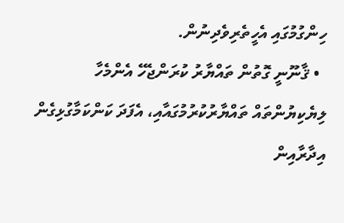ހިންގުމުގައި އެހީތެރިވެދިނުން.
  • ޤާނޫނީ ގޮތުން ތައްޔާރު ކުރަންޖެހޭ އެންމެހާ ލިޔެކިޔުންތައް ތައްޔާރުކުރުމުގައާއި، އެފަދަ ކަންކަމާގުޅިގެން އިދާރާއިން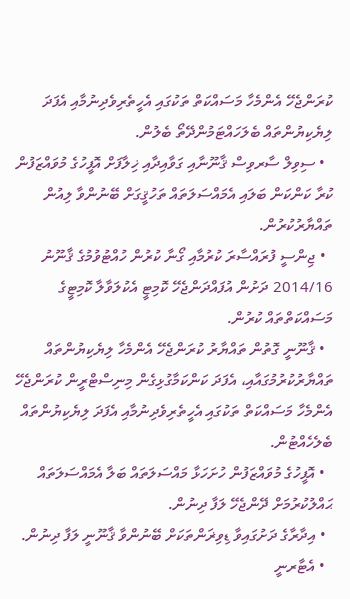ކުރަންޖެހޭ އެންމެހާ މަސައްކަތް ތަކުގައި އެހީތެރިވެދިނުމާއި އެފަދަ ލިޔެކިޔުންތައް ބެލަހައްޓަމުންދޭތޯ ބެލުން.
  • ސިވިލް ސާރވިސް ޤާނޫނާއި ގަވާއިދާއި ޚިލާފަށް އޮފީހުގެ މުވައްޒަފުން ކުރާ ކަންކަން ބަލައި އެމައްސަލަތައް ތަހުޤީގަށް ބޭނުންވާ ލިއުން ތައްޔާރުކުރުން.
  • ޖިންސީ ފުރައްސާރަ ކުރުމާއި ގޯނާ ކުރުން ހުއްޓުވުމުގެ ޤާނޫނު 2014/16 ދަށުން އުފައްދަންޖެހޭ ކޮމިޓީ އެކުލަވާލާ ކޮމިޓީގެ މަސައްކަތްތައް ކުރުން.
  • ޤާނޫނީ ގޮތުން ތައްޔާރު ކުރަންޖެހޭ އެންމެހާ ލިޔެކިޔުންތައް ތައްޔާރުކުރުމުގައާއި، އެފަދަ ކަންކަމާގުޅިގެން މިނިސްޓްރީން ކުރަންޖެހޭ އެންމެހާ މަސައްކަތް ތަކުގައި އެހީތެރިވެދިނުމާއި އެފަދަ ލިޔެކިޔުންތައް ބެލެހެއްޓުން.
  • އޮފީހުގެ މުވައްޒަފުން ހުށަހަޅާ މައްސަލަތައް ބަލާ އެމައްސަލަތައް ޙައްލުކުރުމަށް ދޭންޖެހޭ ލަފާ ދިނުން.
  • އިދާރާގެ ދަށުގައިވާ ޑިވިޜަންތަކަށް ބޭނުންވާ ޤާނޫނީ ލަފާ ދިނުން.
  • އެޓާރނީ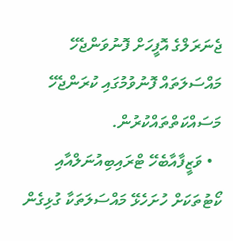ޖެނަރަލްގެ އޮފީހަށް ފޮނުވަންޖެހޭ މައްސަލަތައް ފޮނުވުމުގައި ކުރަންޖެހޭ މަސައްކަތްތައްކުރުން.
  • ވަޒީފާއާބެހޭ ޓްރައިބިއުނަލްއާއި ކޯޓުތަކަށް ހުށަހެޅޭ މައްސަލަތަކާ ގުޅިގެން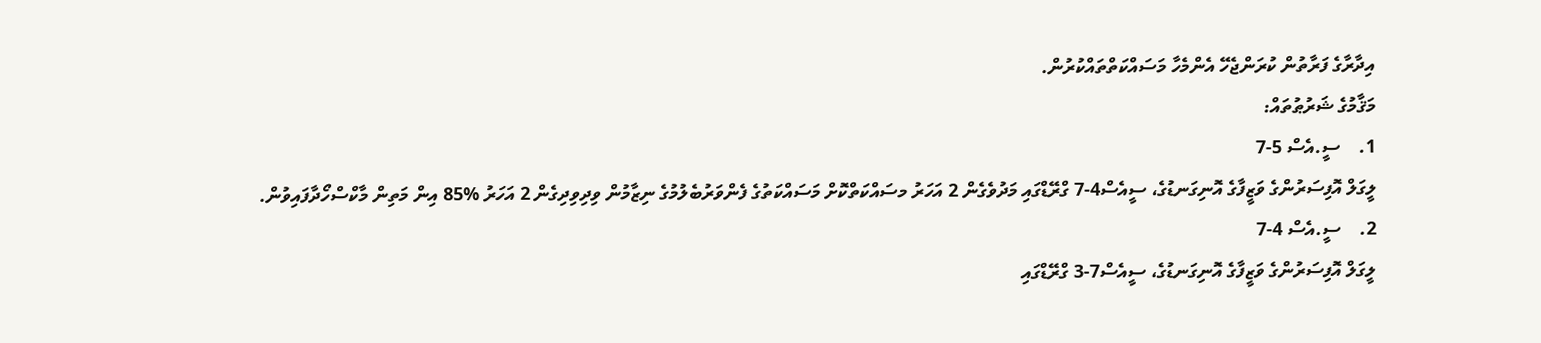އިދާރާގެ ފަރާތުން ކުރަންޖެހޭ އެންމެހާ މަސައްކަތްތައްކުރުން.
މަޤާމުގެ ޝަރުޠުތައް:
1.    ސީ.އެސް 5-7
ލީގަލް އޮފިސަރުންގެ ވަޒީފާގެ އޮނިގަނޑުގެ، ސީއެސް4-7 ގްރޭޑްގައި މަދުވެގެން 2 އަހަރު މސައްކަތްކޮށް މަސައްކަތުގެ ފެންވަރުބެލުމުގެ ނިޒާމުން ވިދިވިދިގެން 2 އަހަރު %85 އިން މަތިން މާކްސްހޯދާފައިވުން.
2.    ސީ.އެސް 4-7
ލީގަލް އޮފިސަރުންގެ ވަޒީފާގެ އޮނިގަނޑުގެ، ސީއެސް7-3 ގްރޭޑްގައި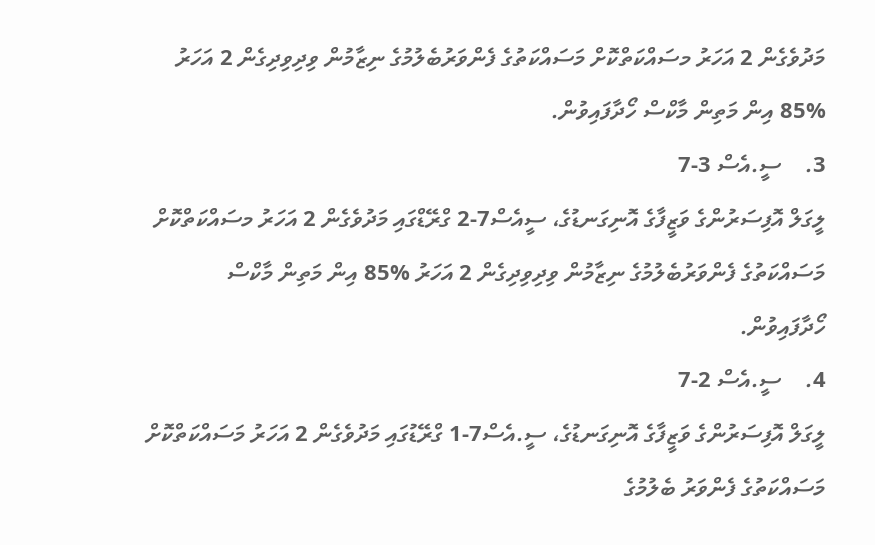މަދުވެގެން 2 އަހަރު މސައްކަތްކޮށް މަސައްކަތުގެ ފެންވަރުބެލުމުގެ ނިޒާމުން ވިދިވިދިގެން 2 އަހަރު %85 އިން މަތިން މާކްސް ހޯދާފައިވުން.
3.    ސީ.އެސް 3-7
ލީގަލް އޮފިސަރުންގެ ވަޒީފާގެ އޮނިގަނޑުގެ، ސީއެސް7-2 ގްރޭޑްގައި މަދުވެގެން 2 އަހަރު މސައްކަތްކޮށް މަސައްކަތުގެ ފެންވަރުބެލުމުގެ ނިޒާމުން ވިދިވިދިގެން 2 އަހަރު %85 އިން މަތިން މާކްސް ހޯދާފައިވުން.
4.    ސީ.އެސް 2-7
ލީގަލް އޮފިސަރުންގެ ވަޒީފާގެ އޮނިގަނޑުގެ، ސީ.އެސް7-1 ގްރޭޑުގައި މަދުވެގެން 2 އަހަރު މަސައްކަތްކޮށް މަސައްކަތުގެ ފެންވަރު ބެލުމުގެ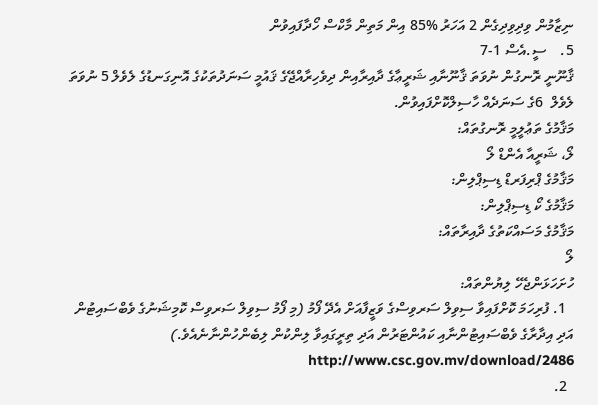ނިޒާމުން ވިދިވިދިގެން 2 އަހަރު %85 އިން މަތިން މާކްސް ހޯދާފައިވުން
5.    ސީ.އެސް 1-7
ޤާނޫނީ ރޮނގުން ނުވަތަ ޤާނޫނާއި ޝަރީޢާގެ ދާއިރާއިން ދިވެހިރާއްޖޭގެ ޤައުމީ ސަނަދުތަކުގެ އޮނިގަނޑުގެ ލެވެލް 5 ނުވަތަ ލެވެލް  6ގެ ސަނަދެއް ހާސިލްކޮށްފައިވުން.
މަޤާމުގެ ތަޢުލީމީ ރޮނގުތައް:
ލޯ، ޝަރީއާ އެންޑް ލޯ
މަޤާމުގެ ޕްރިފަރޑް ޑިސިޕްލިން:
މަޤާމުގެ ކޯ ޑިސިޕްލިން:
މަޤާމުގެ މަސައްކަތުގެ ދާއިރާތައް:
ލޯ
ހުށަހަޅަންޖެހޭ ލިޔުންތައް:
  1. ފުރިހަމަ ކޮށްފައިވާ ސިވިލް ސަރވިސްގެ ވަޒީފާއަށް އެދޭ ފޯމު (މި ފޯމު ސިވިލް ސަރވިސް ކޮމިޝަނުގެ ވެބްސައިޓުން އަދި އިދާރާގެ ވެބްސައިޓުންނާއި ކައުންޓަރުން އަދި ތިރީގައިވާ ލިންކުން ލިބެންހުންނާނެއެވެ.) http://www.csc.gov.mv/download/2486
  2.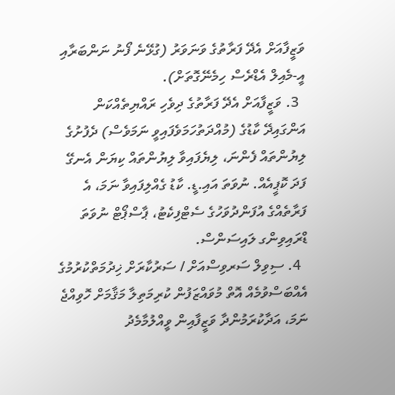ވަޒީފާއަށް އެދޭ ފަރާތުގެ ވަނަވަރު (ގުޅޭނެ ފޯނު ނަންބަރާއި އީ-މެއިލް އެޑްރެސް ހިމެނޭގޮތަށް).
  3. ވަޒީފާއަށް އެދޭ ފަރާތުގެ ދިވެހި ރައްޔިތެއްކަން އަންގައިދޭ ކާޑުގެ (މުއްދަތުހަމަވެފައިވީ ނަމަވެސް) ދެފުށުގެ ލިޔުންތައް ފެންނަ، ލިޔެފައިވާ ލިޔުންތައް ކިޔަން އެނގޭ ފަދަ ކޮޕީއެއް. ނުވަތަ އައި.ޑީ. ކާޑު ގެއްލިފައިވާ ނަމަ، އެ ފަރާތެއްގެ އުފަންދުވަހުގެ ސެޓްފިކެޓު، ޕާސްޕޯޓް ނުވަތަ ޑްރައިވިންގ ލައިސަންސް.
  4. ސިވިލް ސަރވިސްއަށް / ސަރުކާރަށް ޚިދުމަތްކުރުމުގެ އެއްބަސްވުމެއް އޮތް މުވައްޒަފުން ކުރިމަތިލާ މަޤާމަށް ހޮވިއްޖެ ނަމަ، އަދާކުރަމުންދާ ވަޒީފާއިން ވީއްލުމާމެދު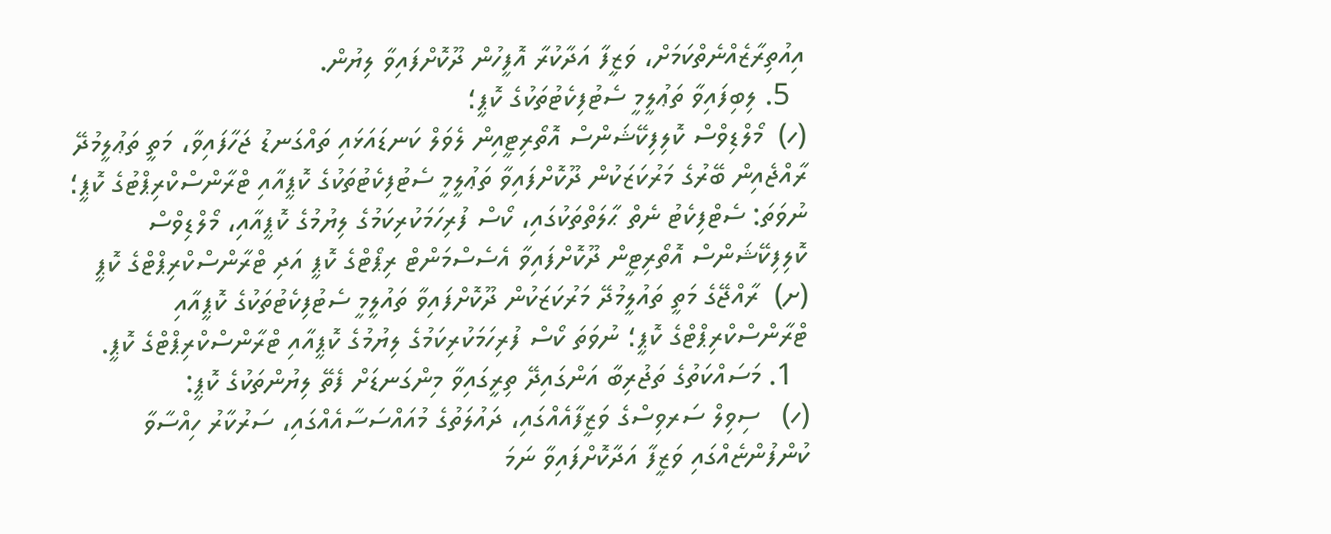އިއުތިރާޒެއްނެތްކަމަށް، ވަޒީފާ އަދާކުރާ އޮފީހުން ދޫކޮށްފައިވާ ލިޔުން.
  5. ލިބިފައިވާ ތަޢުލީމީ ސެޓުފިކެޓުތަކުގެ ކޮޕީ؛
(ހ)  މޯލްޑިވްސް ކޮލިފިކޭޝަންސް އޮތޯރިޓީއިން ލެވަލް ކަނޑައަޅައި ތައްގަނޑު ޖަހާފައިވާ، މަތީ ތަޢުލީމުދޭ ރާއްޖެއިން ބޭރުގެ މަރުކަޒަކުން ދޫކޮށްފައިވާ ތަޢުލީމީ ސެޓުފިކެޓުތަކުގެ ކޮޕީއާއި ޓްރާންސްކްރިޕްޓުގެ ކޮޕީ؛ ނުވަތަ: ސެޓްފިކެޓު ނެތް ޙާލަތްތަކުގައި، ކޯސް ފުރިހަމަކުރިކަމުގެ ލިޔުމުގެ ކޮޕީއާއި، މޯލްޑިވްސް ކޮލިފިކޭޝަންސް އޮތޯރިޓީން ދޫކޮށްފައިވާ އެސެސްމަންޓް ރިޕޯޓްގެ ކޮޕީ އަދި ޓްރާންސްކްރިޕްޓްގެ ކޮޕީ
(ށ)  ރާއްޖޭގެ މަތީ ތައުލީމުދޭ މަރުކަޒަކުން ދޫކޮށްފައިވާ ތައުލީމީ ސެޓުފިކެޓުތަކުގެ ކޮޕީއާއި ޓްރާންސްކްރިޕްޓްގެ ކޮޕީ؛ ނުވަތަ ކޯސް ފުރިހަމަކުރިކަމުގެ ލިޔުމުގެ ކޮޕީއާއި ޓްރާންސްކްރިޕްޓްގެ ކޮޕީ.
  1. މަސައްކަތުގެ ތަޖުރިބާ އަންގައިދޭ ތިރީގައިވާ މިންގަނޑަށް ފެތޭ ލިޔުންތަކުގެ ކޮޕީ:
(ހ)   ސިވިލް ސަރވިސްގެ ވަޒީފާއެއްގައި، ދައުލަތުގެ މުއައްސަސާއެއްގައި، ސަރުކާރު ހިއްސާވާ ކުންފުންޏެއްގައި ވަޒީފާ އަދާކޮށްފައިވާ ނަމަ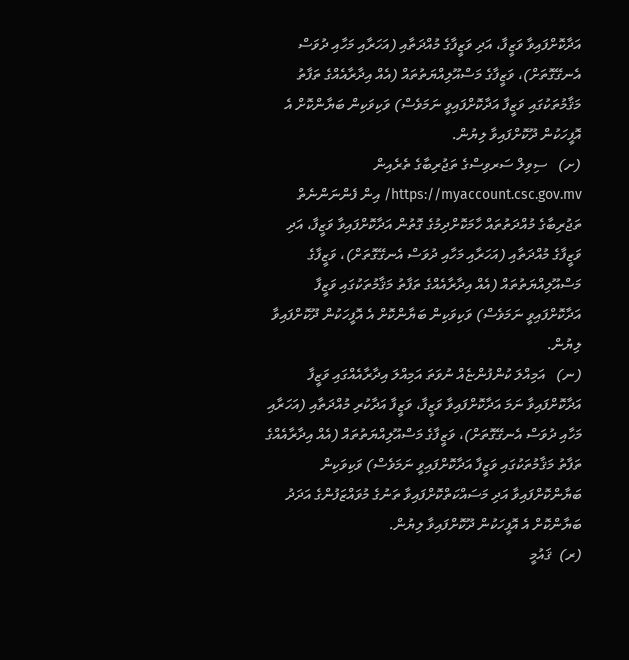އަދާކޮށްފައިވާ ވަޒީފާ، އަދި ވަޒީފާގެ މުއްދަތާއި (އަހަރާއި މަހާއި ދުވަސް އެނގޭގޮތަށް)، ވަޒީފާގެ މަސްއޫލިއްޔަތުތައް (އެއް އިދާރާއެއްގެ ތަފާތު މަޤާމުތަކުގައި ވަޒީފާ އަދާކޮށްފައިވީ ނަމަވެސް) ވަކިވަކިން ބަޔާންކޮށް އެ އޮފީހަކުން ދޫކޮށްފައިވާ ލިޔުން.
(ށ)   ސިވިލް ސަރވިސްގެ ތަޖުރިބާގެ ތެރެއިން https://myaccount.csc.gov.mv/ އިން ފެންނަންނެތް ތަޖުރިބާގެ މުއްދަތުތައް ހާމަކޮށްދިމުގެ ގޮތުން އަދާކޮށްފައިވާ ވަޒީފާ، އަދި ވަޒީފާގެ މުއްދަތާއި (އަހަރާއި މަހާއި ދުވަސް އެނގޭގޮތަށް)، ވަޒީފާގެ މަސްއޫލިއްޔަތުތައް (އެއް އިދާރާއެއްގެ ތަފާތު މަޤާމުތަކުގައި ވަޒީފާ އަދާކޮށްފައިވީ ނަމަވެސް) ވަކިވަކިން ބަޔާންކޮށް އެ އޮފީހަކުން ދޫކޮށްފައިވާ ލިޔުން.
(ނ)   އަމިއްލަ ކުންފުންޏެއް ނުވަތަ އަމިއްލަ އިދާރާއެއްގައި ވަޒީފާ އަދާކޮށްފައިވާ ނަމަ އަދާކޮށްފައިވާ ވަޒީފާ، ވަޒީފާ އަދާކުރި މުއްދަތާއި (އަހަރާއި މަހާއި ދުވަސް އެނގޭގޮތަށް)، ވަޒީފާގެ މަސްއޫލިއްޔަތުތައް (އެއް އިދާރާއެއްގެ ތަފާތު މަޤާމުތަކުގައި ވަޒީފާ އަދާކޮށްފައިވީ ނަމަވެސް) ވަކިވަކިން ބަޔާންކޮށްފައިވާ އަދި މަސައްކަތްކޮށްފައިވާ ތަނުގެ މުވައްޒަފުންގެ އަދަދު ބަޔާންކޮށް އެ އޮފީހަކުން ދޫކޮށްފައިވާ ލިޔުން.
(ރ)  ޤައުމީ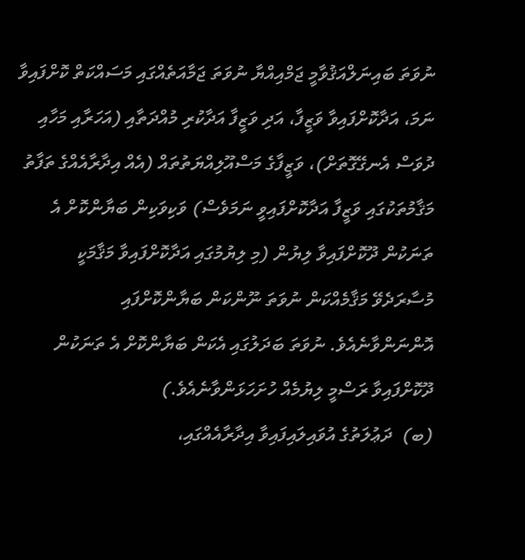ނުވަތަ ބައިނަލްއަޤުވާމީ ޖަމްއިއްޔާ ނުވަތަ ޖަމާއަތެއްގައި މަސައްކަތް ކޮށްފައިވާ ނަމަ، އަދާކޮށްފައިވާ ވަޒީފާ، އަދި ވަޒީފާ އަދާކުރި މުއްދަތާއި (އަހަރާއި މަހާއި ދުވަސް އެނގޭގޮތަށް)، ވަޒީފާގެ މަސްއޫލިއްޔަތުތައް (އެއް އިދާރާއެއްގެ ތަފާތު މަޤާމުތަކުގައި ވަޒީފާ އަދާކޮށްފައިވީ ނަމަވެސް) ވަކިވަކިން ބަޔާންކޮށް އެ ތަނަކުން ދޫކޮށްފައިވާ ލިޔުން (މި ލިޔުމުގައި އަދާކޮށްފައިވާ މަޤާމަކީ މުސާރަދެވޭ މަޤާމެއްކަން ނުވަތަ ނޫންކަން ބަޔާންކޮށްފައި އޮންނަންވާނެއެވެ. ނުވަތަ ބަދަލުގައި އެކަން ބަޔާންކޮށް އެ ތަނަކުން ދޫކޮށްފައިވާ ރަސްމީ ލިޔުމެއް ހުށަހަޅަންވާނެއެވެ.)
(ބ)  ދަޢުލަތުގެ އުވައިލައިފައިވާ އިދާރާއެއްގައި،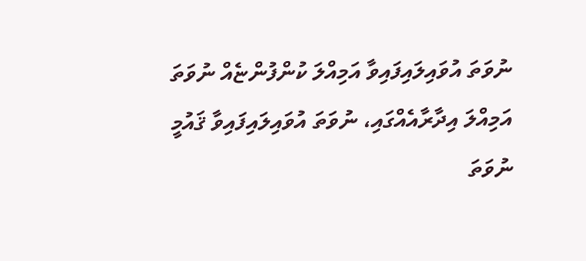ނުވަތަ އުވައިލައިފައިވާ އަމިއްލަ ކުންފުންޏެއް ނުވަތަ އަމިއްލަ އިދާރާއެއްގައި، ނުވަތަ އުވައިލައިފައިވާ ޤައުމީ ނުވަތަ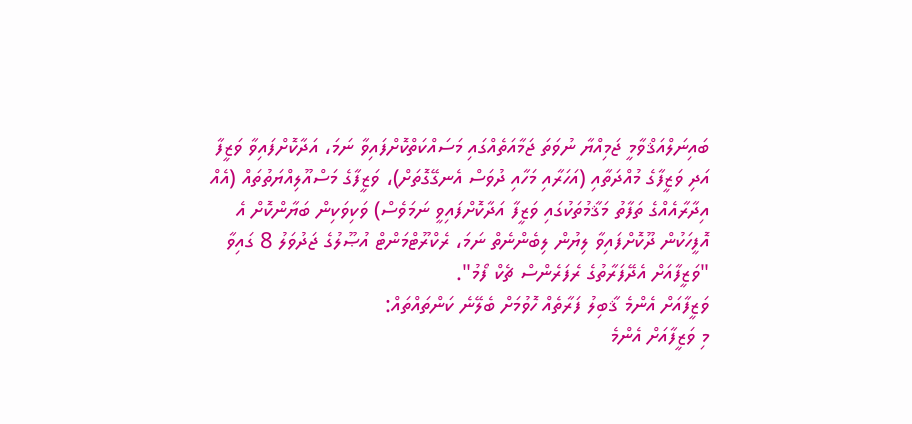ބައިނަލްއަޤްވާމީ ޖަމިއްޔާ ނުވަތަ ޖަމާއަތެއްގައި މަސައްކަތްކޮށްފައިވާ ނަމަ، އަދާކޮށްފައިވާ ވަޒީފާ އަދި ވަޒީފާގެ މުއްދަތާއި (އަހަރާއި މަހާއި ދުވަސް އެނގޭގޮތަށް)، ވަޒީފާގެ މަސްއޫލިއްޔަތުތައް (އެއް އިދާރާއެއްގެ ތަފާތު މަޤާމުތަކުގައި ވަޒީފާ އަދާކޮށްފައިވީ ނަމަވެސް) ވަކިވަކިން ބަޔާންކޮށް އެ އޮފީހަކުން ދޫކޮށްފައިވާ ލިޔުން ލިބެންނެތް ނަމަ، ރެކްރޫޓްމަންޓް އުޞޫލުގެ ޖަދުވަލު 8 ގައިވާ "ވަޒީފާއަށް އެދޭފަރާތުގެ ރެފަރެންސް ޗެކް ފޯމު".
ވަޒީފާއަށް އެންމެ ޤާބިލު ފަރާތެއް ހޮވުމަށް ބެލޭނެ ކަންތައްތައް:
މި ވަޒީފާއަށް އެންމެ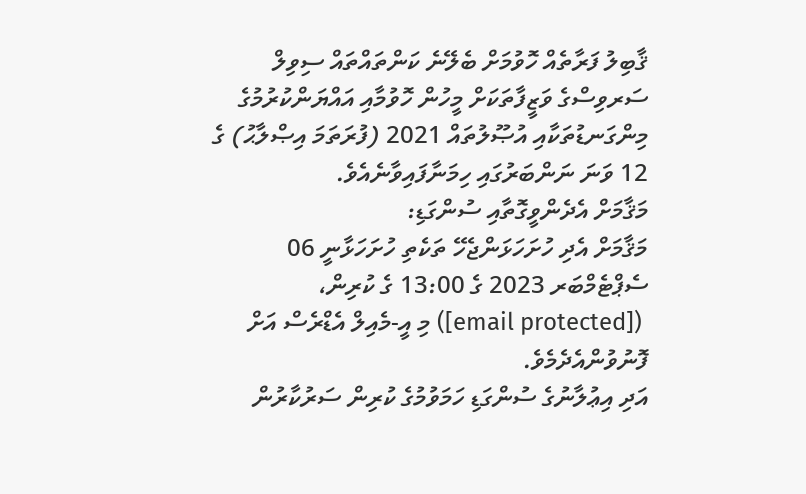ޤާބިލު ފަރާތެއް ހޮވުމަށް ބެލޭނެ ކަންތައްތައް ސިވިލް ސަރވިސްގެ ވަޒީފާތަކަށް މީހުން ހޮވުމާއި އައްޔަންކުރުމުގެ މިންގަނޑުތަކާއި އުޞޫލުތައް 2021 (ފުރަތަމަ އިޞްލާޙު) ގެ 12 ވަނަ ނަންބަރުގައި ހިމަނާފައިވާނެއެވެ.
މަޤާމަށް އެދެންވީގޮތާއި ސުންގަޑި:
މަޤާމަށް އެދި ހުށަހަޅަންޖެހޭ ތަކެތި ހުށަހަޅާނީ 06 ސެޕްޓެމްބަރ 2023 ގެ 13:00 ގެ ކުރިން،
 ([email protected]) މި އީ-މެއިލް އެޑްރެސް އަށް ފޮނުވުންއެދެމެވެ.
އަދި އިޢުލާނުގެ ސުންގަޑި ހަމަވުމުގެ ކުރިން ސަރުކާރުން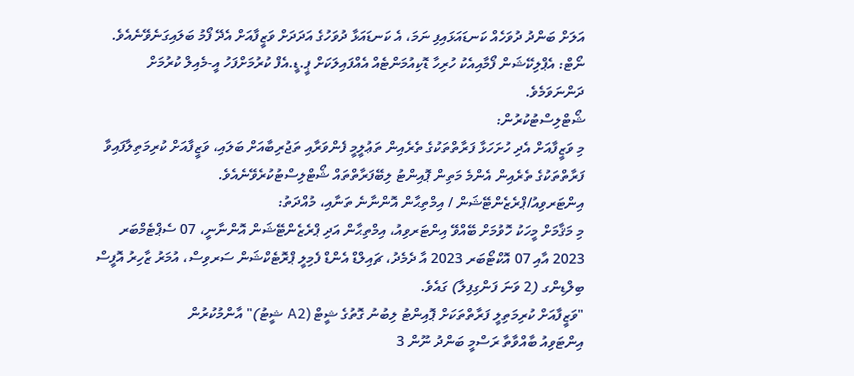އަލަށް ބަންދު ދުވަހެއް ކަނޑައަޅައިފި ނަމަ، އެ ކަނޑައަޅާ ދުވަހުގެ އަދަދަށް ވަޒީފާއަށް އެދޭ ފޯމު ބަލައިގަނެވޭނެއެވެ.
ނޯޓް: އެޕްލިކޭޝަން ފޯމާއިއެކު ހުރިހާ ޑޮކިއުމަންޓެއް އެއްފައިލަކަށް ޕީ.ޑީ.އެފް ކުރުމަށްފަހު އީ-މެއިލް ކުރުމަށް ދަންނަވަމެވެ.
ޝޯޓްލިސްޓުކުރުން:
މި ވަޒީފާއަށް އެދި ހުށަހަޅާ ފަރާތްތަކުގެ ތެރެއިން ތަޢުލީމީ ފެންވަރާއި ތަޖުރިބާއަށް ބަލައި، ވަޒީފާއަށް ކުރިމަތިލާފައިވާ ފަރާތްތަކުގެ ތެރެއިން އެންމެ މަތިން ޕޮއިންޓު ލިބޭފަރާތްތައް ޝޯޓްލިސްޓުކުރެވޭނެއެވެ.
އިންޓަރވިއު/ޕްރެޒެންޓޭޝަން / އިމްތިޙާން އޮންނާނެ ތަނާއި، މުއްދަތު:
މި މަޤާމަށް މީހަކު ހޮވުމަށް ބޭއްވޭ އިންޓަރވިއު، އިމްތިޙާން އަދި ޕްރެޒެންޓޭޝަން އޮންނާނީ، 07 ސެޕްޓެމްބަރ 2023 އާއި 07 އޮކްޓޯބަރ 2023 އާ ދެމެދު، ޗައިލްޑް އެންޑް ފެމިލީ ޕްރޮޓެކްޝަން ސަރވިސް، އުމަރު ޒާހިރު އޮފީސް ބިލްޑިންގ (2 ވަނަ ފަންގިފިލާ) ގައެވެ.
"ވަޒީފާއަށް ކުރިމަތިލީ ފަރާތްތަކަށް ޕޮއިންޓު ލިބުނު ގޮތުގެ ޝީޓް (A2 ޝީޓު)" އާންމުކުރުން
އިންޓަވިއު ބާއްވާތާ ރަސްމީ ބަންދު ނޫން 3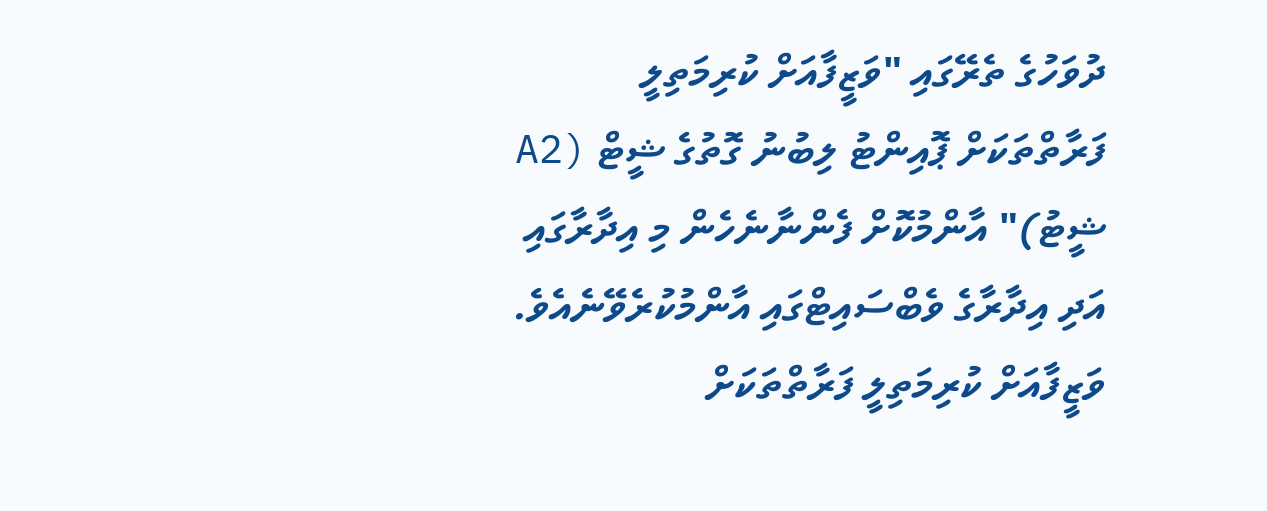ދުވަހުގެ ތެރޭގައި "ވަޒީފާއަށް ކުރިމަތިލީ ފަރާތްތަކަށް ޕޮއިންޓު ލިބުނު ގޮތުގެ ޝީޓް (A2 ޝީޓު)" އާންމުކޮށް ފެންނާނެހެން މި އިދާރާގައި އަދި އިދާރާގެ ވެބްސައިޓްގައި އާންމުކުރެވޭނެއެވެ. ވަޒީފާއަށް ކުރިމަތިލީ ފަރާތްތަކަށް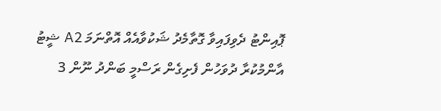ޕޮއިންޓު ދެވިފައިވާ ގޮތާމެދު ޝަކުވާއެއް އޮތްނަމަ A2 ޝީޓު އާންމުކުރާ ދުވަހުން ފެށިގެން ރަސްމީ ބަންދު ނޫން 3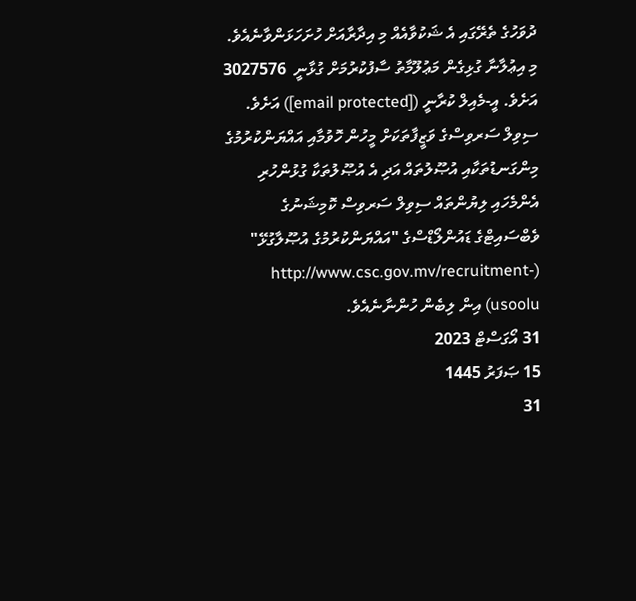ދުވަހުގެ ތެރޭގައި އެ ޝަކުވާއެއް މި އިދާރާއަށް ހުށަހަޅަންވާނެއެވެ.
މި އިޢުލާނާ ގުޅިގެން މަޢުލޫމާތު ސާފުކުރުމަށް ގުޅާނީ  3027576 އަށެވެ. އީ-މެއިލް ކުރާނީ ([email protected]) އަށެވެ.
ސިވިލް ސަރވިސްގެ ވަޒީފާތަކަށް މީހުން ހޮވުމާއި އައްޔަންކުރުމުގެ މިންގަނޑުތަކާއި އުޞޫލުތައް އަދި އެ އުޞޫލުތަކާ ގުޅުންހުރި އެންމެހައި ލިޔުންތައް ސިވިލް ސަރވިސް ކޮމިޝަނުގެ ވެބްސައިޓްގެ ޑައުންލޯޑްސްގެ "އައްޔަންކުރުމުގެ އުޞޫލާގުޅޭ" (http://www.csc.gov.mv/recruitment-usoolu) އިން ލިބެން ހުންނާނެއެވެ.
31 އޯގަސްޓް 2023
15 ޞަފަރު 1445
31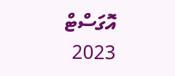އޮގަސްޓް 2023